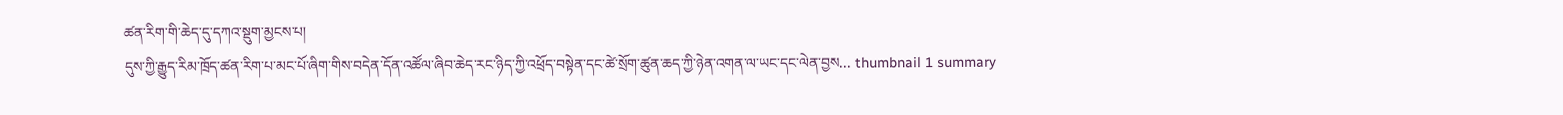ཚན་རིག་གི་ཆེད་དུ་དཀའ་སྡུག་མྱངས་པ།
དུས་ཀྱི་རྒྱུད་རིམ་ཁྲོད་ཚན་རིག་པ་མང་པོ་ཞིག་གིས་བདེན་དོན་འཚོལ་ཞིབ་ཆེད་རང་ཉིད་ཀྱི་འཕྲོད་བསྟེན་དང་ཚེ་སྲོག་ཚུན་ཆད་ཀྱི་ཉེན་འགན་ལ་ཡང་དང་ལེན་བྱས... thumbnail 1 summary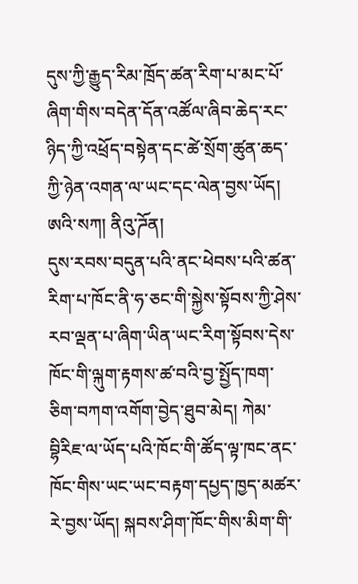དུས་ཀྱི་རྒྱུད་རིམ་ཁྲོད་ཚན་རིག་པ་མང་པོ་ཞིག་གིས་བདེན་དོན་འཚོལ་ཞིབ་ཆེད་རང་ཉིད་ཀྱི་འཕྲོད་བསྟེན་དང་ཚེ་སྲོག་ཚུན་ཆད་ཀྱི་ཉེན་འགན་ལ་ཡང་དང་ལེན་བྱས་ཡོད།
ཨའི་སཀ། ནིའུ་ཌོན།
དུས་རབས་བདུན་པའི་ནང་ཕེབས་པའི་ཚན་རིག་པ་ཁོང་ནི་ཧ་ཅང་གི་སྐྱེས་སྟོབས་ཀྱི་ཤེས་རབ་ལྡན་པ་ཞིག་ཡིན་ཡང་རིག་སྟོབས་དེས་ཁོང་གི་ལྐུག་རྟགས་ཚ་བའི་བྱ་སྤྱོད་ཁག་ཅིག་བཀག་འགོག་བྱེད་ཐུབ་མེད། ཀེམ་བྷིརིཇ་ལ་ཡོད་པའི་ཁོང་གི་ཚོད་ལྟ་ཁང་ནང་ཁོང་གིས་ཡང་ཡང་བརྟག་དཔྱད་ཁྱད་མཚར་རེ་བྱས་ཡོད། སྐབས་ཤིག་ཁོང་གིས་མིག་གི་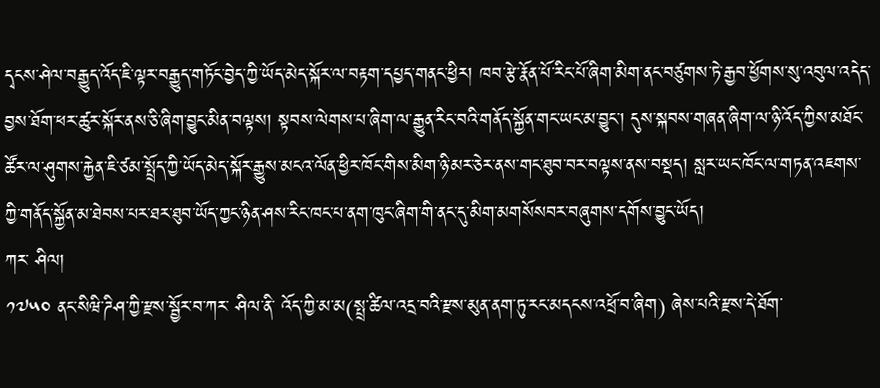དྭངས་ཤེལ་བརྒྱུད་འོད་ཇི་ལྟར་བརྒྱུད་གཏོང་བྱེད་ཀྱི་ཡོད་མེད་སྐོར་ལ་བརྟག་དཔྱད་གནང་ཕྱིར། ཁབ་རྩེ་རྣོན་པོ་རིང་པོ་ཞིག་མིག་ནང་བཙུགས་ཏེ་རྒྱབ་ཕྱོགས་སུ་འབུལ་འདེད་བྱས་ཐོག་ཕར་ཚུར་སྐོར་ནས་ཅི་ཞིག་བྱུང་མིན་བལྟས། སྟབས་ལེགས་པ་ཞིག་ལ་རྒྱུན་རིང་བའི་གནོད་སྐྱོན་གང་ཡང་མ་བྱུང་། དུས་སྐབས་གཞན་ཞིག་ལ་ཉི་འོད་ཀྱིས་མཐོང་ཚོར་ལ་ཤུགས་རྐྱེན་ཇི་ཙམ་སྤྲོད་ཀྱི་ཡོད་མེད་སྐོར་རྒྱུས་མངའ་ལོན་ཕྱིར་ཁོང་གིས་མིག་ཉི་མར་ཅེར་ནས་གང་ཐུབ་བར་བལྟས་ནས་བསྡད། སླར་ཡང་ཁོང་ལ་གཏན་འཇགས་ཀྱི་གནོད་སྐྱོན་མ་ཐེབས་པར་ཐར་ཐུབ་ཡོད་ཀྱང་ཉིན་ཤས་རིང་ཁང་པ་ནག་ཁུང་ཞིག་གི་ནང་དུ་མིག་མགསོསབར་བཞུགས་དགོས་བྱུང་ཡོད།
ཀར་ ཤིལ།
༡༧༥༠ ནང་སིཝི་ཌིཤ་ཀྱི་རྫས་སྦྱོར་བ་ཀར་ ཤིལ་ནི་ འོད་ཀྱི་མ་མ(སྤྲ་ཚིལ་འདྲ་བའི་རྫས་མུན་ནག་ཏུ་རང་མདངས་འཕྲོ་བ་ཞིག) ཞེས་པའི་རྫས་དེ་ཐོག་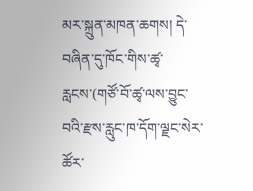མར་སྐྲུན་མཁན་ཆགས། དེ་བཞིན་དུ་ཁོང་གིས་ཚྭ་རླངས་(གཙོ་བོ་ཚྭ་ལས་བྱུང་བའི་རྫས་རླུང་ཁ་དོག་ལྗང་སེར་ཚོར་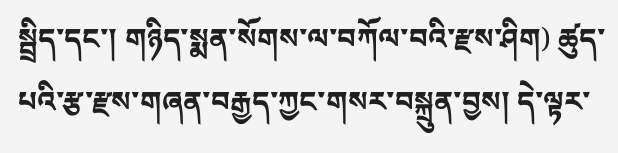སྦྲིད་དང་། གཉིད་སྨན་སོགས་ལ་བཀོལ་བའི་རྫས་ཤིག) ཚུད་པའི་རྩ་རྫས་གཞན་བརྒྱད་ཀྱང་གསར་བསྐྲུན་བྱས། དེ་ལྟར་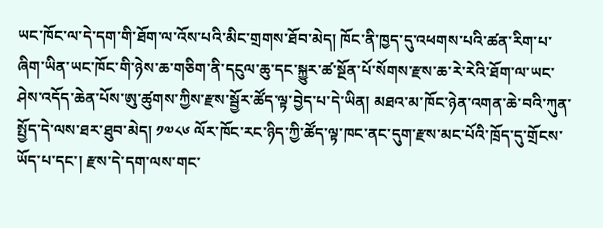ཡང་ཁོང་ལ་དེ་དག་གི་ཐོག་ལ་འོས་པའི་མིང་གྲགས་ཐོབ་མེད། ཁོང་ནི་ཁྱད་དུ་འཕགས་པའི་ཚན་རིག་པ་ཞིག་ཡིན་ཡང་ཁོང་གི་ཉེས་ཆ་གཅིག་ནི་དངུལ་ཆུ་དང་སྐྱུར་ཚ་སྔོན་པོ་སོགས་རྫས་ཆ་རེ་རེའི་ཐོག་ལ་ཡང་ཤེས་འདོད་ཆེན་པོས་ཨུ་ཚུགས་ཀྱིས་རྫས་སྦྱོར་ཚོད་ལྟ་བྱེད་པ་དེ་ཡིན། མཐའ་མ་ཁོང་ཉེན་འགན་ཆེ་བའི་ཀུན་སྤྱོད་དེ་ལས་ཐར་ཐུབ་མེད། ༡༧༨༦ ལོར་ཁོང་རང་ཉིད་ཀྱི་ཚོད་ལྟ་ཁང་ནང་དུག་རྫས་མང་པོའི་ཁྲོད་དུ་གྲོངས་ཡོད་པ་དང་། རྫས་དེ་དག་ལས་གང་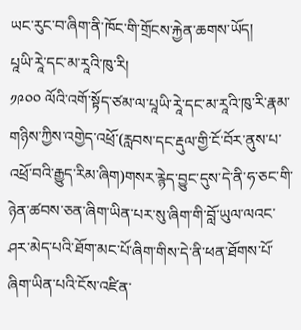ཡང་རུང་བ་ཞིག་ནི་ཁོང་གི་གྲོངས་རྐྱེན་ཆགས་ཡོད།
པཱཡི་རཱེ་དང་མ་རཱའི་ཁུ་རི།
༡༩༠༠ ལོའི་འགོ་སྟོད་ཙམ་ལ་པཱཡི་རཱེ་དང་མ་རཱའི་ཁུ་རི་རྣམ་གཉིས་ཀྱིས་འགྱེད་འཕྲོ་(རླབས་དང་རྡུལ་གྱི་ངོ་བོར་ནུས་པ་འཕྲོ་བའི་རྒྱུད་རིམ་ཞིག)གསར་རྙེད་བྱུང་དུས་དེ་ནི་ཧ་ཅང་གི་ཉེན་ཚབས་ཅན་ཞིག་ཡིན་པར་སུ་ཞིག་གི་བློ་ཡུལ་ལའང་ཤར་མེད་པའི་ཐོག་མང་པོ་ཞིག་གིས་དེ་ནི་ཕན་ཐོགས་པོ་ཞིག་ཡིན་པའི་ངོས་འཛིན་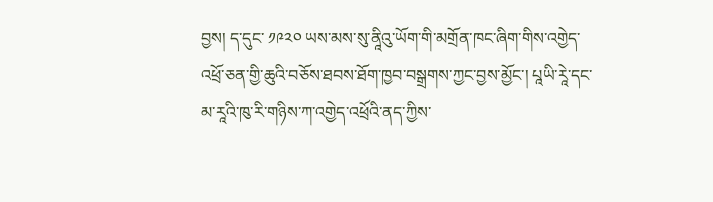བྱས། ད་དུང་ ༡༩༢༠ ཡས་མས་སུ་ནཱིའུ་ཡོག་གི་མགྲོན་ཁང་ཞིག་གིས་འགྱེད་འཕྲོ་ཅན་གྱི་ཆུའི་བཅོས་ཐབས་ཐོག་ཁྱབ་བསྒྲགས་ཀྱང་བྱས་མྱོང་། པཱཡི་རཱེ་དང་མ་རཱའི་ཁུ་རི་གཉིས་ཀ་འགྱེད་འཕྲོའི་ནད་ཀྱིས་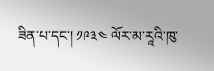ཟིན་པ་དང་། ༡༩༣༤ ལོར་མ་རཱའི་ཁུ་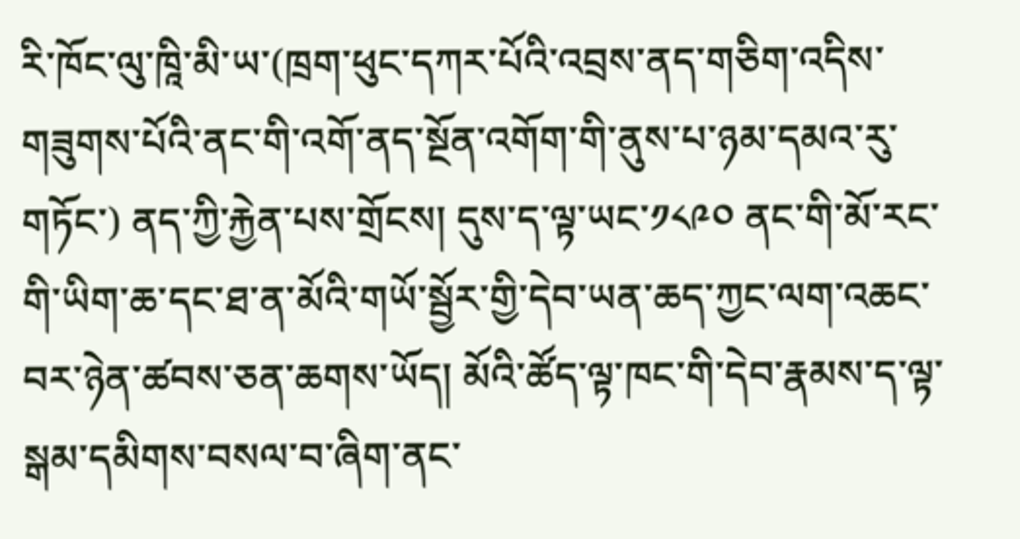རི་ཁོང་ལུ་ཁཱི་མི་ཡ་(ཁྲག་ཕུང་དཀར་པོའི་འབྲས་ནད་གཅིག་འདིས་གཟུགས་པོའི་ནང་གི་འགོ་ནད་སྔོན་འགོག་གི་ནུས་པ་ཉམ་དམའ་རུ་གཏོང་) ནད་ཀྱི་རྐྱེན་པས་གྲོངས། དུས་ད་ལྟ་ཡང་༡༨༩༠ ནང་གི་མོ་རང་གི་ཡིག་ཆ་དང་ཐ་ན་མོའི་གཡོ་སྦྱོར་གྱི་དེབ་ཡན་ཆད་ཀྱང་ལག་འཆང་བར་ཉེན་ཚབས་ཅན་ཆགས་ཡོད། མོའི་ཚོད་ལྟ་ཁང་གི་དེབ་རྣམས་ད་ལྟ་སྒམ་དམིགས་བསལ་བ་ཞིག་ནང་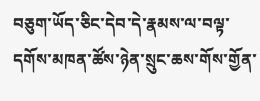བཅུག་ཡོད་ཅིང་དེབ་དེ་རྣམས་ལ་བལྟ་དགོས་མཁན་ཚོས་ཉེན་སྲུང་ཆས་གོས་གྱོན་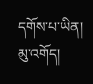དགོས་པ་ཡིན།
མུ་འགོད།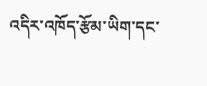འདིར་འཁོད་རྩོམ་ཡིག་དང་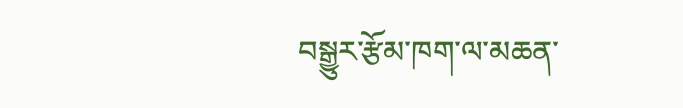བསྒྱུར་རྩོམ་ཁག་ལ་མཆན་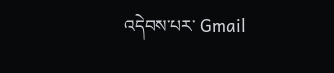འདེབས་པར་ Gmail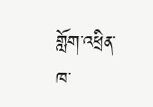གློག་འཕྲིན་ཁ་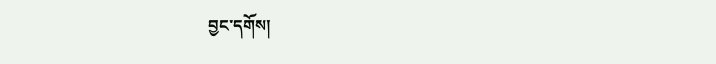བྱང་དགོས།